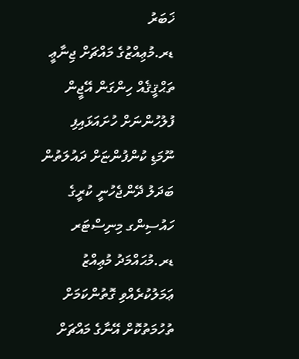ޚަބަރު
ޑރ.މުޢިއްޒުގެ މައްޗަށް ޖިނާޢީ ތަޙްޤީޤެއް ހިންގަން އޭޖީން ފުލުހުންނަށް ހުށައަޅައިފި
ނޫމަޑި ކުންފުންޏަށް ދައުލަތުން ބަދަލު ދޭންޖެހުނީ ކުރީގެ ހައުސިންގ މިނިސްޓަރ ޑރ.މުޙައްމަދު މުޢިއްޒު ޢަމަލުކުރެއްވި ގޮތުންކަމަށް ތުހުމަތުކޮށް އޭނާގެ މައްޗަށް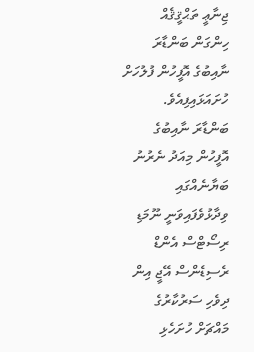ޖިނާޢީ ތަޙްޤީޤެއް ހިންގަން ބަންޑާރަ ނާއިބުގެ އޮފީހުން ފުލުހަށް ހުށައަޅައިފިއެވެ.
ބަންޑާރަ ނާއިބުގެ އޮފީހުން މިއަދު ނެރުނު ބަޔާނެއްގައި ވިދާޅުވެފައިވަނީ ނޫމަޑި ރިސޯޓްސް އެންޑް ރެސިޑެންސް އޭޖީ އިން ދިވެހި ސަރުކާރުގެ މައްޗަށް ހުށަހެޅި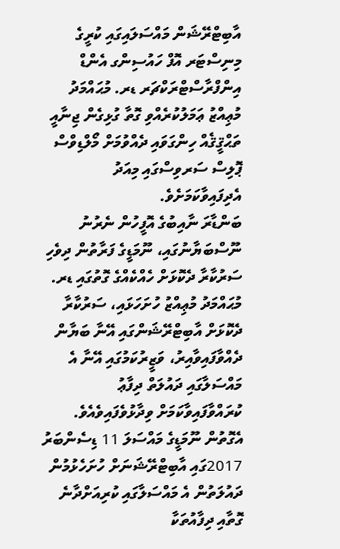އާބިޓްރޭޝަން މައްސަލައިގައި ކުރީގެ މިނިސްޓަރ އޮފް ހައުސިންގ އެންޑް އިންފްރާސްޓްރަކްޗަރ ޑރ. މުޙައްމަދު މުޢިއްޒު ޢަމަލުކުރެއްވި ގޮތާ ގުޅިގެން ޖިނާއީ ތަޙްޤީޤެއް ހިންގަވައި ދެއްވުމަށް މޯލްޑިވްސް ޕޮލިސް ސަރވިސްގައި މިއަދު އެދިފައިވާކަމަށެވެ.
ބަންޑާރަ ނާއިބުގެ އޮފީހުން ނެރުނު ނޫސްބަޔާނުގައި، ނޫމަޑީގެ ފަރާތުން ދިވެހި ސަރުކާރާ ދެކޮޅަށް ހެއްކެއްގެ ގޮތުގައި ޑރ. މުޙައްމަދު މުޢިއްޒު ހުށަހަޅައި، ސަރުކާރާ ދެކޮޅަށް އާބިޓްރޭޝަންގައި އޭނާ ބަޔާން ދެއްވާފައިވާއިރު، ވަޒީރުކަމުގައި އޭނާ އެ މައްސަލާގައި ދައުލަތް ދިފާޢު ކުރައްވާފައިވާކަމަށް ވިދާޅުވެފައިވެއެވެ.
އެގޮތުން ނޫމަޑީގެ މައްސަލަ 11 ޑިސެންބަރު 2017ގައި އާބިޓްރޭޝަނަށް ހުށަހެޅުމުން ދައުލަތުން އެ މައްސަލާގައި ކުރިއަށްދާނެ ގޮތާއި ދިފާއުތަކާ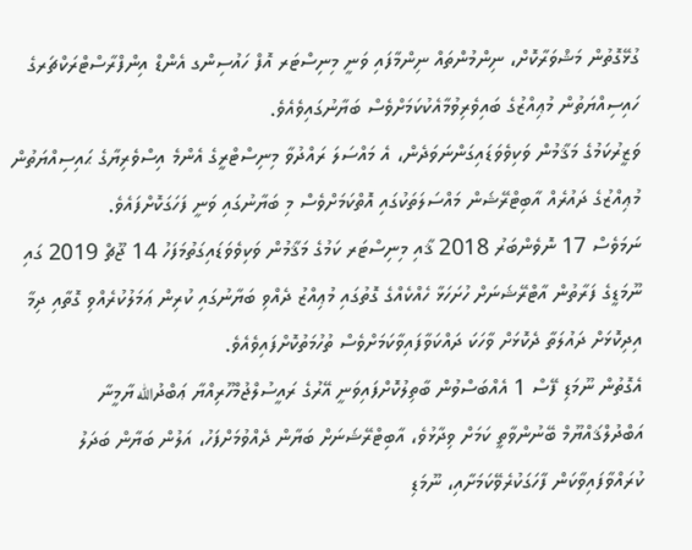ގުޅޭގޮތުން މަޝްވަރާކޮށް، ނިންމުންތައް ނިންމާފައި ވަނީ މިނިސްޓަރ އޮފް ހައުސިންގ އެންޑް އިންފްރާސްޓްރަކްޗަރގެ ހައިސިއްޔަތުން މުޢިއްޒުގެ ބައިވެރިވުމާއެކުކަމަށްވެސް ބަޔާނުގައިވެއެވެ.
ވަޒީރުކަމުގެ މަޤާމުން ވަކިވެވަޑައިގަންނަވަދެން، އެ މައްސަލަ ރައްދުވާ މިނިސްޓްރީގެ އެންމެ އިސްވެރިޔާގެ ޙައިސިއްޔަތުން މުޢިއްޒުގެ ދައުރެއް އާބިޓްރޭޝަން މައްސަލަތަކުގައި އޮތްކަމަށްވެސް މި ބަޔާނުގައި ވަނީ ފަހަގަކޮށްފައެވެ.
ނަމަވެސް 17 ނޮވެންބަރު 2018 ޤާއި މިނިސްޓަރ ކަމުގެ މަޤާމުން ވަކިވެވަޑައިގަތުމަފަހު 14 ޖޫޗް 2019 ގައި
ނޫމަޑީގެ ފަރާތުން އާޓްރޭޝަނަށް ހުށަހަޅާ ހެއްކެއްގެ ގޮތުގައި މުޢިއްޒު ދެއްވި ބަޔާނުގައި ކުރިން ޢަމަލުކުރެއްވި ގޮތާއި ދިމާ އިދިކޮޅަށް ދައުލަތާ ދެކޮޅަށް ވާހަކަ ދައްކަވާފައިވާކަމަށްވެސް ތުހުމަތުކޮށްފައިވެއެވެ.
އެގޮތުން ނޫމަޑި ފޭސް 1 އެއްބަސްވުން ބާތިލުކޮށްފައިވަނީ އޭރުގެ ރައީސުލްޖުމްހޫރިއްޔާ ޢަބްދުالله ޔާމީނާ އަބްދުލްޤައްޔޫމް ބޭނުންވާތީ ކަމަށް ވިދާޅުވެ، އާބިޓްރޭޝަނަށް ބަޔާން ދެއްވުމަށްފަހު، އަލުން ބަޔާން ބަދަލު ކުރައްވާފައިވާކަން ފާހަގަކުރެވޭކަމަށާއި، ނޫމަޑި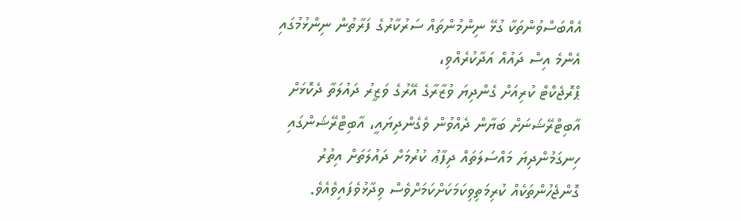އެއްބަސްވުންތަކާ ގުޅޭ ނިންމުންތައް ސަރުކާރުގެ ފަރާތުން ނިންޅުމުގައި އެންމެ އިސް ދައުއް އަދާކުރެއްވި،
ޕްރޮޖެކްޓް ކުރިއަށް ގެންދިޔަ ވުޒާރާގެ އޭރުގެ ވަޒީރު ދައުލަތާ ދެކޮޅަށް އާބިޓްރޭޝަނަށް ބަޔާން ދެއްވުން ވެގެންދިޔައީ، އާބިޓްރޭޝަންގައި ހިނގަމުންދިޔަ މައްސަލަތައް ދިފާޢު ކުރުމަށް ދައުލަތަށް އިތުރު ގޮންޖެހުންތަކެއް ކުރިމަތިވިކަމަކަށްކަމަށްވެސް ވިދާޅުވެފައިވެއެވެ.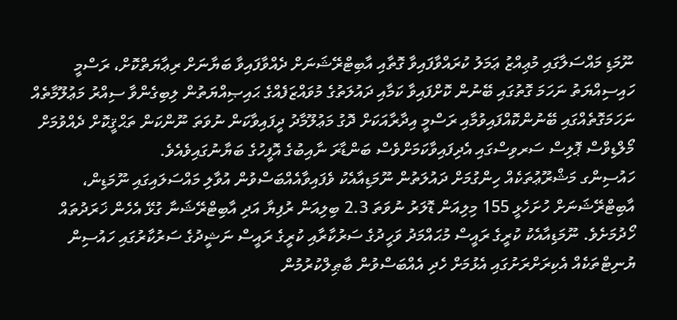ނޫމަޑި މައްސަލާގައި މުޢިއްޒު ޢަމަލު ކުރައްވާފައިވާ ގޮތާއި އާބިޓްރޭޝަނަށް ދެއްވާފައިވާ ބަޔާނަށް ރިޢާޔަތްކޮށް، ރަސްމީ
ހައިސިއްޔަތު ނަހަމަ ގޮތުގައި ބޭނުން ކޮށްފައިވާ ކަމާއި ދައުލަތުގެ މުވައްޒަފެއްގެ ޙައިޞިއްޔަތުން ލިބިގެންވާ ސިއްރު މަޢުލޫމާތެއް ނަހަމަގޮތެއްގައި ބޭނުންކޮއްފައިވުމާއި ރަސްމީ އިދާރާއަކަށް ދޮގު މަޢުލޫމާދު ދީފައިވާކަން ނުވަތަ ނޫންކަން ތަޙްޤީކޮށް ދެއްވުމަށް މޯލްޑިވްސް ޕޮލިސް ސަރވިސްގައި އެދިފައިވާކަމަށްވެސް ބަންޑާރަ ނާއިބުގެ އޮފީހުގެ ބަޔާނުގައިވެއެވެ.
ހައުސިންގ މަޝްރޫޢުތަކެއް ހިންގުމަށް ދައުލަތުން ނޫމަޑިއާއެކު ވެފައިވާއެއްބަސްވުން އުވާލި މައްސަލައިގައި ނޫމަޑިން، އާބިޓްރޭޝަނަށް ހުށަހެޅީ 155 މިލިއަން ޑޮލަރު ނުވަތަ 2.3 ބިލިއަން ރުފިޔާ އަދި އާބިޓްރޭޝަނާ ގުޅޭ އެހެން ޚަރަދުތައް ހޯދުމަށެވެ. ނޫމަޑިއާއެކު ކުރީގެ ރައީސް މުޙައްމަދު ވަހީދުގެ ސަރުކާރާއި ކުރީގެ ރައީސް ނަޝީދުގެ ސަރުކާރުގައި ހައުސިން ޔުނިޓްތަކެއް އެކިރަށްރަށުގައި އެޅުމަށް ހެދި އެއްބަސްވުން ބާޠިލްކުރުމުން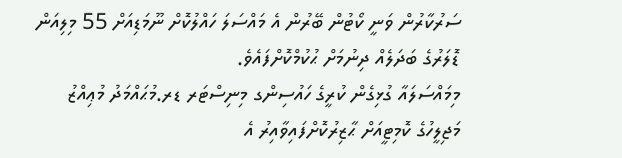ސަރުކާރުން ވަނީ ކޯޓުން ބޭރުން އެ މައްސަލަ ހައްލުކޮށް ނޫމަޑިއަށް 55 މިލިއަން ޑޮލަރުގެ ބަދަލެއް ދިނުމަށް ޙުކުމްކޮށްފައެވެ.
މިމައްސަލައާ ގުޅިގެން ކުރީގެ ހައުސިންގ މިނިސްޓަރ ޑރ.މުޙައްމަދު މުޢިއްޒު މަޖިލީހުގެ ކޮމިޓީއަށް ޙާޒިރުކޮށްފައިވާއިރު އެ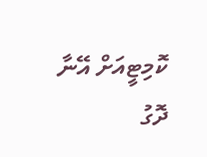ކޮމިޓީއަށް އޭނާ ދޮގު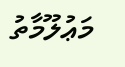މަޢުލޫމާތު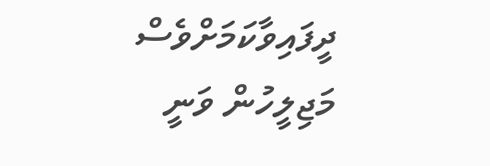ދީފައިވާކަމަށްވެސް މަޖިލީހުން ވަނީ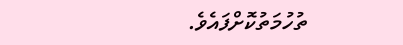ތުހުމަތުކޮށްފައެވެ.